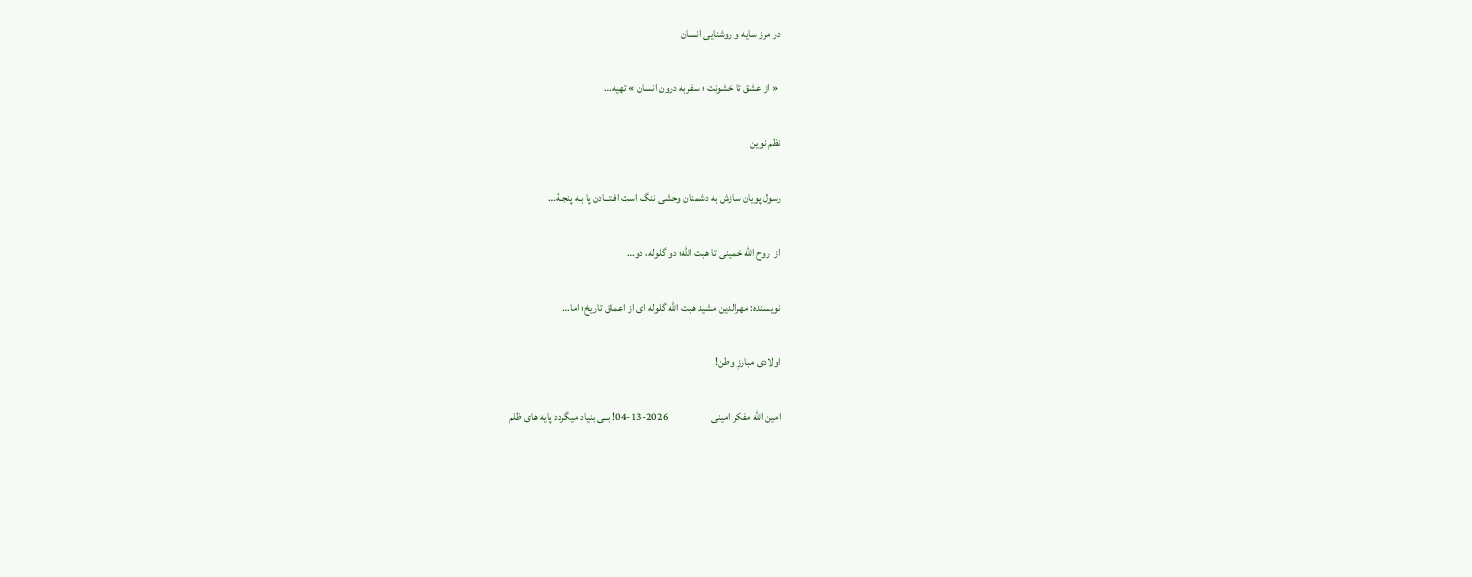در مرز سایه و روشنایی انسان

 « از عشق تا خشونت ؛ سفربه درون انسان » تهیه…

نظم نوین

رسول پویان سازش به دشمنان وحشی ننگ است افـتــادن پا بـه پنجـۀ…

از  روح الله خمینی تا هبت الله؛ دو گلوله، دو…

نویسنده: مهرالدین مشید هبت الله گلوله ای از اعماق تاریخ؛ اما…

اولادی مبارزِ وطن!

امین الله مفکر امینی                    2026-13-04! بــی بنیاد میگردد پایه های ظلم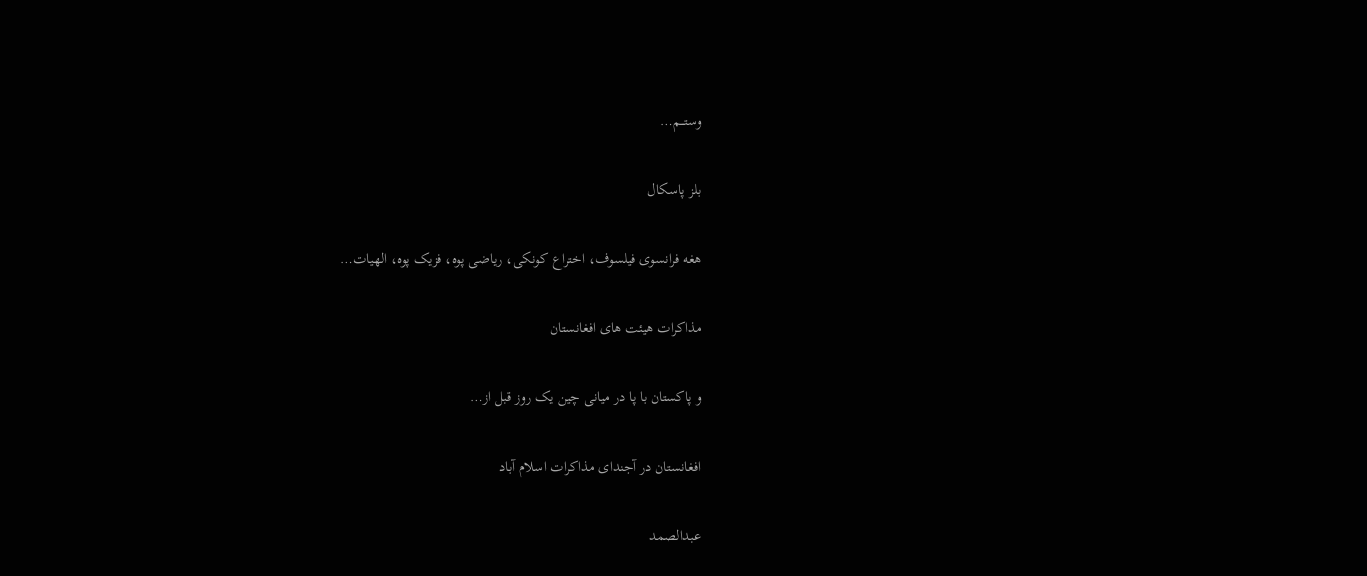وستـــم…

بلز پاسکال

هغه فرانسوی فیلسوف، اختراع کونکی، ریاضی پوه، فزیک پوه، الهیات…

مذاکرات هیئت های افغانستان

و پاکستان با پا در میانی چین یک روز قبل از…

افغانستان در آجندای مذاکرات اسلام آباد

عبدالصمد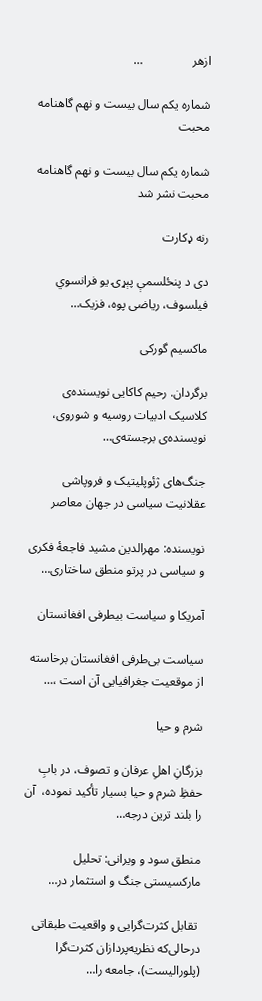ازهر                …

شماره یکم سال بیست و نهم گاهنامه محبت

شماره یکم سال بیست و نهم گاهنامه محبت نشر شد

رنه ډکارت

دی د پنځلسمې پېړۍ یو فرانسوي فیلسوف، ریاضی پوه، فزیک…

ماکسیم گورکی

برگردان. رحیم کاکایی نویسنده‌ی کلاسیک ادبیات روسیه و شوروی، نویسنده‌ی برجسته‌ی…

جنگ‌های ژئوپلیتیک و فروپاشی عقلانیت سیاسی در جهان معاصر

نویسنده: مهرالدین مشید فاجعهٔ فکری و سیاسی در پرتو منطق ساختاری…

آمریکا و سیاست بیطرفی افغانستان

سیاست بی‌طرفی افغانستان برخاسته از موقعیت جغرافیایی آن است ،…

شرم و حیا

بزرگانِ اهلِ عرفان و تصوف، در بابِ حفظِ شرم و حیا بسیار تأکید نموده‌،  آن را بلند ترین درجه…

منطق سود و ویرانی: تحلیل مارکسیستی جنگ و استثمار در…

 تقابل کثرت‌گرایی و واقعیت طبقاتی درحالی‌که نظریه‌پردازان کثرت‌گرا (پلورالیست)، جامعه را…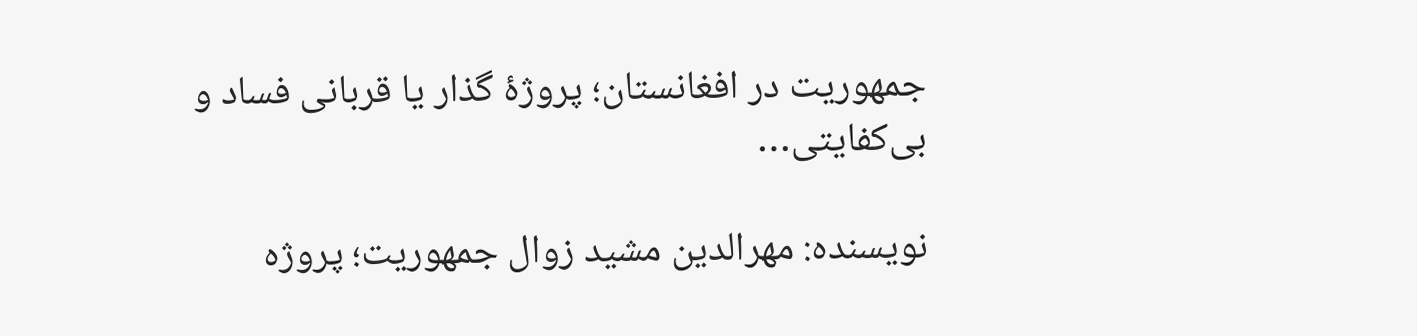جمهوریت در افغانستان؛ پروژهٔ گذار یا قربانی فساد و بی‌کفایتی…

نویسنده: مهرالدین مشید زوال جمهوریت؛ پروژه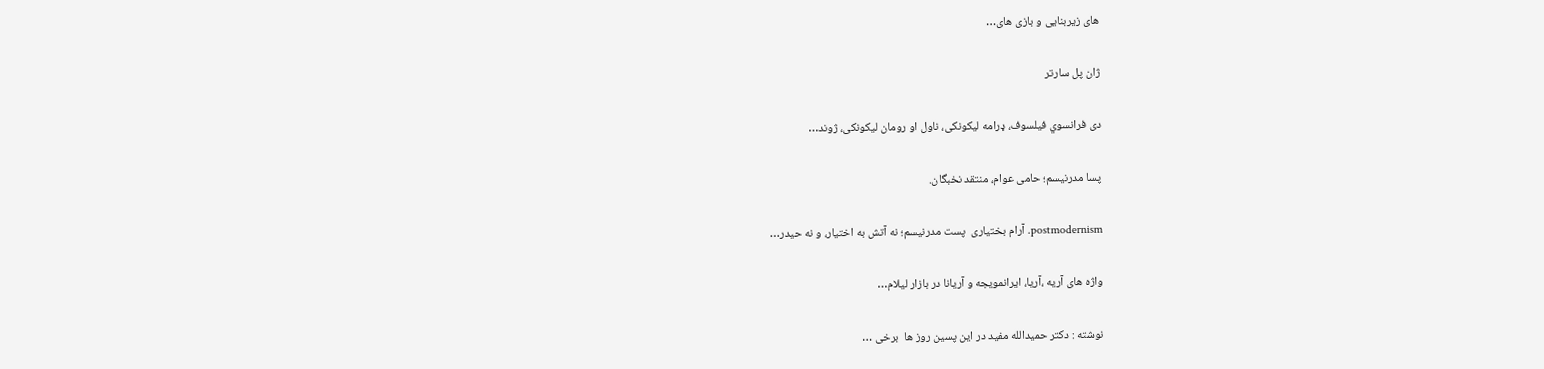های زیربنایی و بازی های…

ژان پل سارتر

دی فرانسوي فیلسوف، ډرامه لیکونکی، ناول او رومان لیکونکی، ژوند…

پسا مدرنیسم؛ حامی عوام، منتقد نخبگان.

postmodernism. آرام بختیاری  پست مدرنیسم؛ نه آتش به اختیار، و نه حیدر…

واژه های آریه ،آریا، ایرانمویجه و آریانا در بازار لیلام…

نوشته : دکتر حمیدالله مفید در این پسین روز ها  برخی …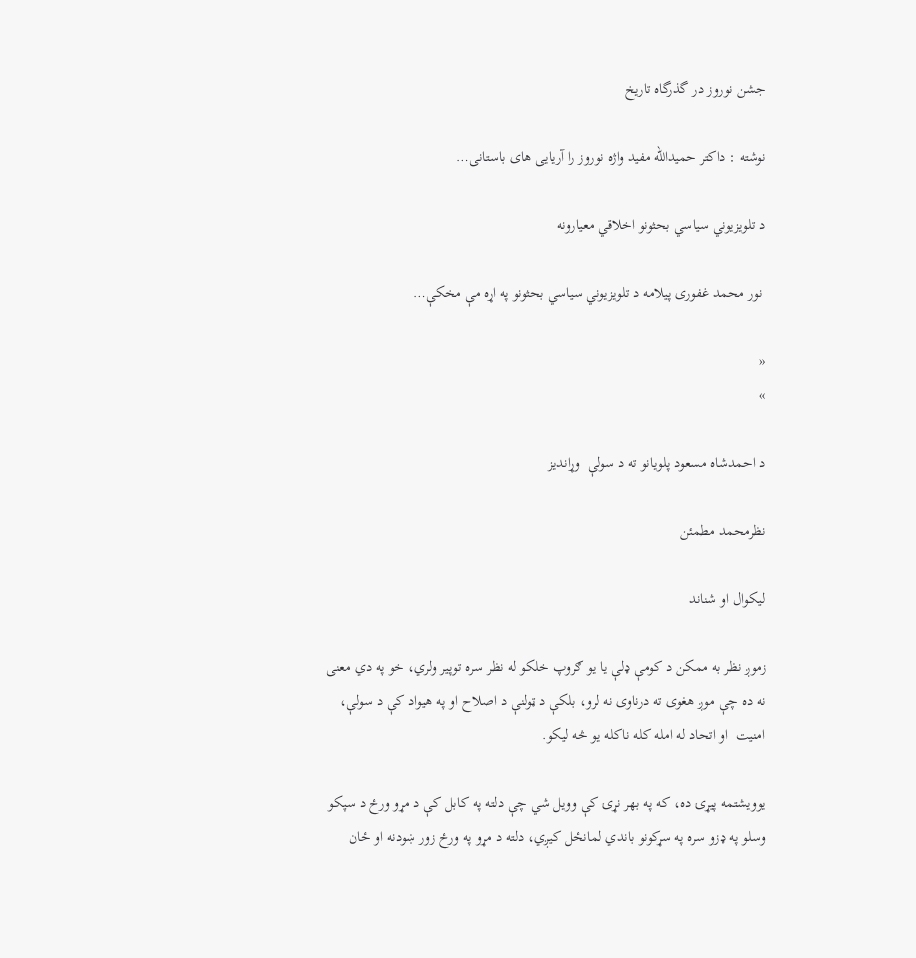جشن نوروز در گذرگاه تاریخ

نوشته : داکتر حمیدالله مفید واژه نوروز را آریایی های باستانی…

د تلویزیوني سیاسي بحثونو اخلاقي معیارونه

 نور محمد غفوری پیلامه د تلویزیوني سیاسي بحثونو په اړه مې مخکې…

«
»

د احمدشاه مسعود پلویانو ته د سولې  وړاندیز

نظرمحمد مطمئن

لیکوال او شناند

زموږ نظر به ممکن د کومې ډلې یا یو ګروپ خلکو له نظر سره توپیر ولري، خو په دي معنی نه ده چې موږ هغوی ته درناوی نه لرو، بلکې د ټولنې د اصلاح او په هیواد کې د سولې، امنیت  او اتحاد له امله کله ناکله یو څه لیکو.

یوویشتمه پیړۍ ده، که په بهر نړۍ کې وویل شي چې دلته په کابل کې د مړو ورځ د سپکو وسلو په ډزو سره په سړکونو باندي لمانځل کیږي، دلته د مړو په ورځ زور ښودنه او ځان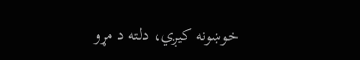خوښونه کیږي، دلته د مړو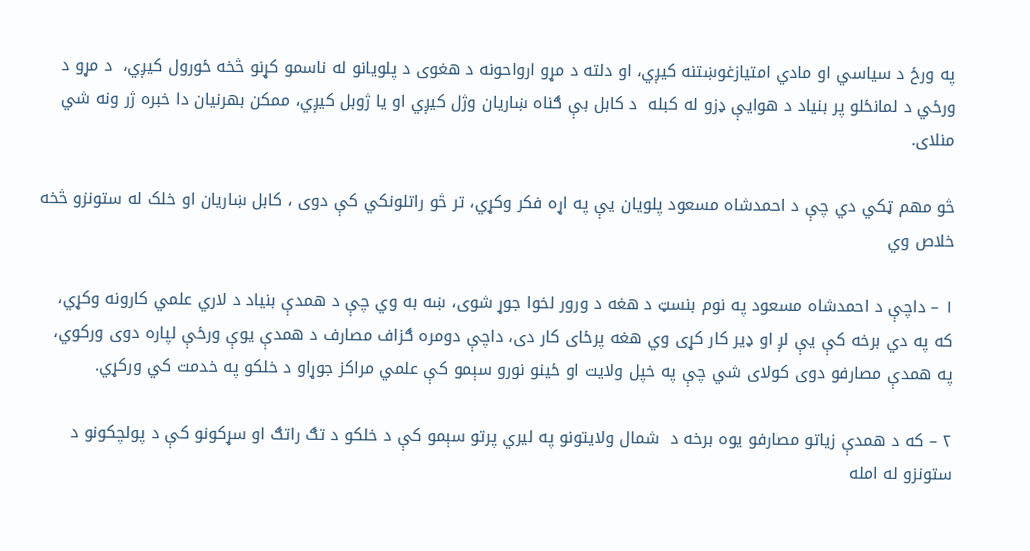په ورځ د سیاسي او مادي امتیازغوښتنه کیږي، او دلته د مړو ارواحونه د هغوی د پلویانو له ناسمو کړنو څخه ځورول کیږي،  د مړو د ورځي د لمانځلو پر بنیاد د هوایې ډزو له کبله  د کابل بې ګناه ښاریان وژل کیږي او یا ژوبل کیږي، ممکن بهرنیان دا خبره ژر ونه شي منلای.

څو مهم ټکي دي چې د احمدشاه مسعود پلویان یې په اړه فکر وکړي، تر څو راتلونکي کې دوی ، کابل ښاریان او خلک له ستونزو څخه خلاص وي

۱ – داچې د احمدشاه مسعود په نوم بنسټ د هغه د ورور لخوا جوړ شوی، ښه به وي چې د همدې بنیاد د لاري علمي کارونه وکړي، که په دي برخه کې یې لږ او ډیر کار کړی وي هغه پرځای کار دی، داچې دومره ګزاف مصارف د همدې یوې ورځې لپاره دوی ورکوي، په همدې مصارفو دوی کولای شي چې په خپل ولایت او ځینو نورو سېمو کې علمي مراکز جوړاو د خلکو په خدمت کي ورکړي.

۲ – که د همدې زیاتو مصارفو یوه برخه د  شمال ولایتونو په لیري پرتو سېمو کې د خلکو د تګ راتګ او سړکونو کې د پولچکونو د ستونزو له امله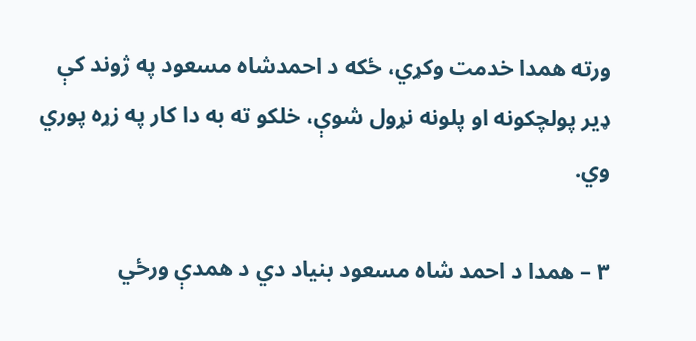ورته همدا خدمت وکړي، ځکه د احمدشاه مسعود په ژوند کې ډیر پولچکونه او پلونه نړول شوې، خلکو ته به دا کار په زړه پوري وي.

۳ – همدا د احمد شاه مسعود بنیاد دي د همدې ورځي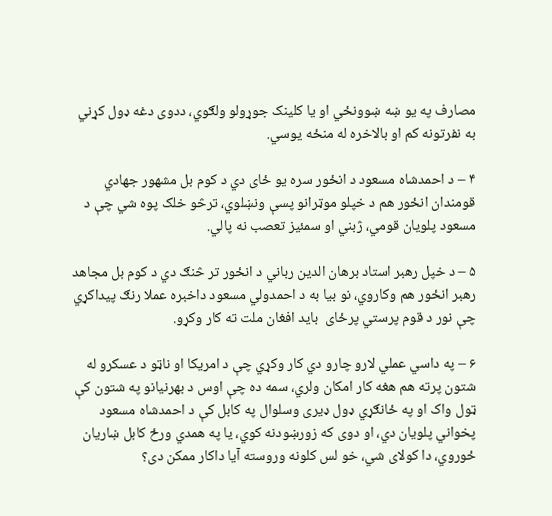مصارف په يو ښه ښوونځي او یا کلینک جوړولو ولګوي، ددوی دغه ډول کړني به نفرتونه کم او بالاخره له منځه یوسي.

۴ – د احمدشاه مسعود د انځور سره یو ځای دي د کوم بل مشهور جهادي قومندان انځور هم د خپلو موټرانو پسې ونښلوي، ترڅو خلک پوه شي چې د مسعود پلویان قومي، ژبني او سمئیز تعصب نه پالي.

۵ – د خپل رهبر استاد برهان الدین رباني د انځور تر څنګ دي د کوم بل مجاهد رهبر انځور هم وکاروي، نو بیا به د احمدولي مسعود داخبره عملا رنګ پیداکړي چې نور د قوم پرستي پرځای  باید افغان ملت ته کار وکړو.

۶ – په داسي عملي لارو چارو دي کار وکړي چې د امریکا او ناټو د عسکرو له شتون پرته هم هغه کار امکان ولري، سمه ده چې اوس د بهرنیانو په شتون کې ټول واک او په ځانګړي ډول ډیری وسلوال په کابل کې د احمدشاه مسعود پخواني پلویان دي، او دوی که زورښودنه کوي، یا په همدي ورځ کابل ښاریان ځوروي، دا کولای شي، خو لس کلونه وروسته آیا داکار ممکن دی؟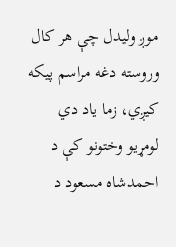موږ ولیدل چې هر کال وروسته دغه مراسم پیکه کیږي، زما یاد دي لومړیو وختونو کې د احمدشاه مسعود د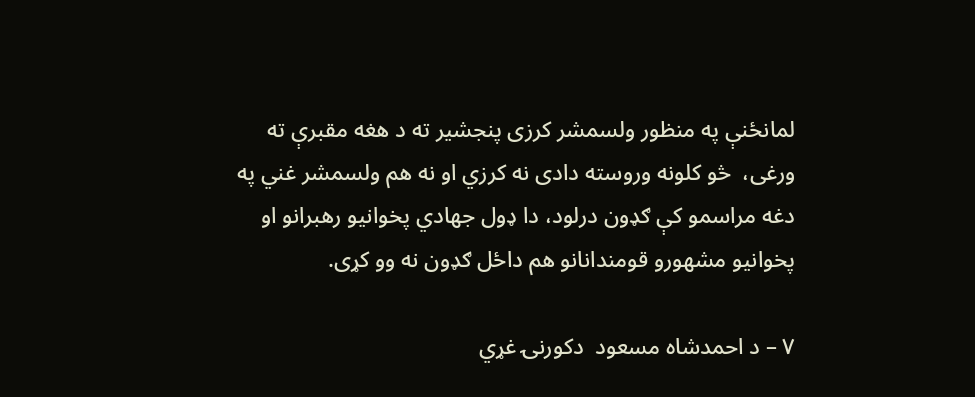لمانځنې په منظور ولسمشر کرزی پنجشیر ته د هغه مقبرې ته ورغی،  څو کلونه وروسته دادی نه کرزي او نه هم ولسمشر غني په دغه مراسمو کې ګډون درلود، دا ډول جهادي پخوانیو رهبرانو او پخوانیو مشهورو قومندانانو هم داځل ګډون نه وو کړی.

۷ – د احمدشاه مسعود  دکورنۍ غړي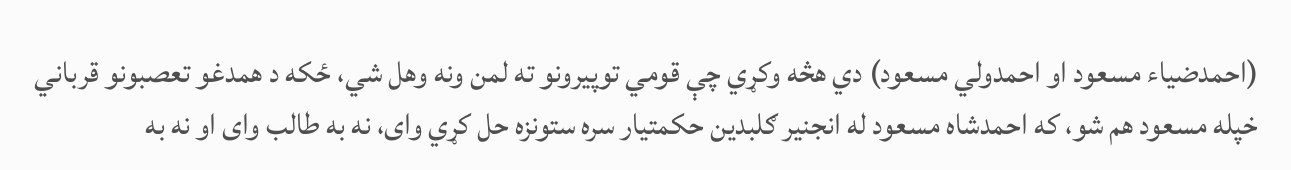(احمدضیاء مسعود او احمدولي مسعود) دي هڅه وکړي چې قومي توپيرونو ته لمن ونه وهل شي، ځکه د همدغو تعصبونو قرباني خپله مسعود هم شو، که احمدشاه مسعود له انجنیر ګلبدین حکمتیار سره ستونزه حل کړي وای، نه به طالب وای او نه به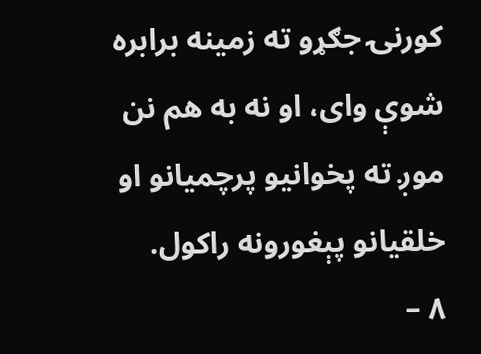کورنۍ جګړو ته زمینه برابره شوې وای، او نه به هم نن موږ ته پخوانیو پرچمیانو او خلقیانو پېغورونه راکول.
۸ –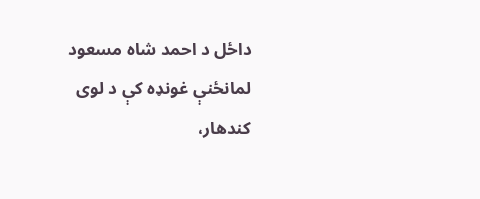داځل د احمد شاه مسعود لمانځنې غونډه کې د لوی کندهار،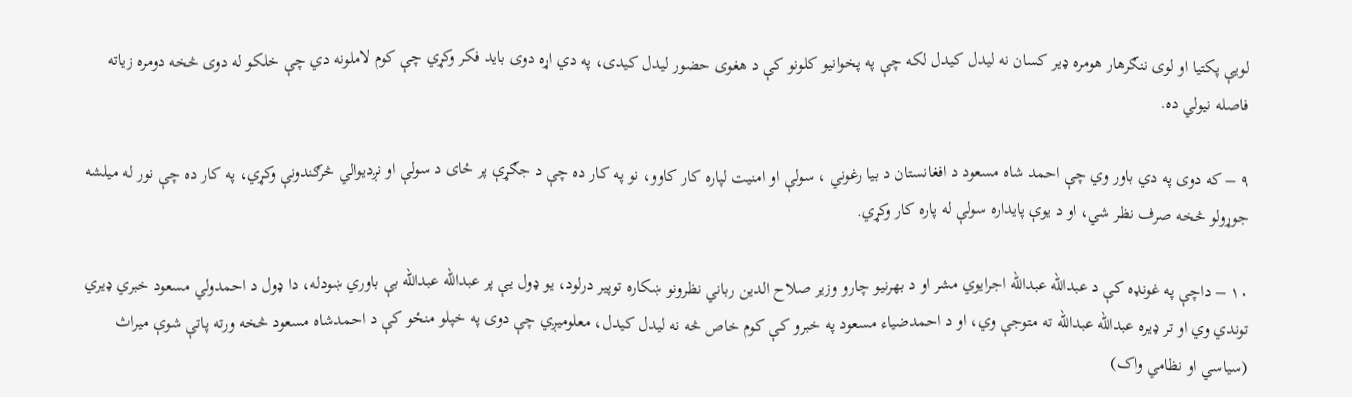لویې پکتیا او لوی ننګرهار هومره ډیر کسان نه لیدل کیدل لکه چې په پخوانیو کلونو کې د هغوی حضور لیدل کیدی، په دي اړه دوی باید فکر وکړي چې کوم لاملونه دي چې خلکو له دوی څخه دومره زیاته فاصله نیولي ده.

۹ – که دوی په دي باور وي چې احمد شاه مسعود د افغانستان د بیا رغوني ، سولې او امنیت لپاره کار کاوو، نو په کار ده چې د جګړې پر ځای د سولې او نږديوالي څرګندونې وکړي، په کار ده چې نور له میلشه جوړولو څخه صرف نظر شي، او د یوې پایداره سولې له پاره کار وکړي.

۱۰ – داچې په غونډه کې د عبدالله عبدالله اجرایوي مشر او د بهرنیو چارو وزیر صلاح الدین رباني نظرونو ښکاره توپیر درلود، یو ډول یې پر عبدالله عبدالله بې باوري ښودله، دا ډول د احمدولي مسعود خبري ډیري توندي وي او تر ډیره عبدالله عبدالله ته متوجې وي، او د احمدضیاء مسعود په خبرو کې کوم خاص څه نه لیدل کیدل، معلومیږي چې دوی په خپلو منځو کې د احمدشاه مسعود څخه ورته پاتې شوې میراث (سیاسي او نظامي واک)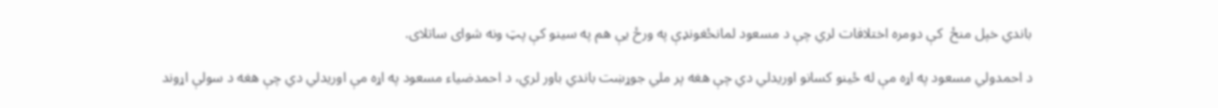باندي خپل منځ  کې دومره اختلافات لري چې د مسعود لمانځغونډې په ورځ يې هم په سینو کې پټ ونه شوای ساتلای.

د احمدولي مسعود په اړه مې له ځینو کسانو اوریدلي دي چې هغه پر ملي جوړښت باندي باور لري، د احمدضیاء مسعود په اړه مې اوریدلي دي چې هغه د سولې اړوند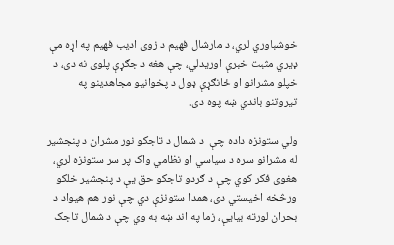خوشباوري لري، د مارشال فهیم د زوی ادیب فهیم په اړه مې ډیري مثبت خبرې اوریدلي، چې هغه د جګړې پلوی نه دی، د خپلو مشرانو او ځانګړې ډول د پخوانیو مجاهدینو په تیروتنو باندي ښه پوه دی.

ولي ستونزه داده چې  د شمال د تاجکو نور مشران د پنجشیر له مشرانو سره د سیاسي او نظامي واک پر سر ستونزه لري، هغوی فکر کوي چې د ګردو تاجکو حق یې د پنجشیر خلکو ورڅخه اخیستي دی، همدا ستونزې دي چې نور هم هیواد د بحران لورته بیایې، زما په اند ښه به وي چې د شمال تاجک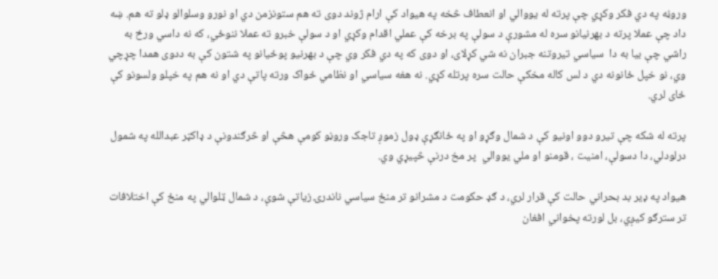وروڼه په دي فکر وکړي چې پرته له یووالي او انعطاف څخه په هیواد کې ارام ژوند دوی ته هم ستونزمن دي او نورو وسلوالو ډلو ته هم. ښه داد چې عملا پرته د بهرنیانو سره له مشورې د سولې په برخه کې عملي اقدام وکړي او د سولې خبرو ته عملا ننوځي، که نه داسي ورځ به راشي چې بیا به دا  سیاسي تیروتنه جبران نه شي کړلای، او دوی که په دي فکر وي چې د بهرنیو پوځیانو په شتون کې به ددوی همدا چړچي وي، نو خپل ځانونه دي د لس کاله مخکې حالت سره پرتله کړي. نه هغه سیاسي او نظامي ځواک ورته پاتې دي او نه هم په خپلو ولسونو کې ځای لري.

پرته له شکه چې تیرو دوو اونیو کې د شمال وګړو او په ځانګړې ډول زموږ تاجک وروڼو کومې هڅې او څرګندونې د ډاکټر عبدالله په شمول درلودلي، دا دسولې، امنیت ، قومنو او ملي یووالي  پر مخ درنې څپیړي وي.

هیواد په ډیر بد بحراني حالت کې قرار لري، د ګډ حکومت د مشرانو تر منځ سیاسي ناندرۍ زیاتې شوې، د شمال ټلوالي په منځ کې اختلافات تر سترګو کیږي، بل لورته پخواني افغان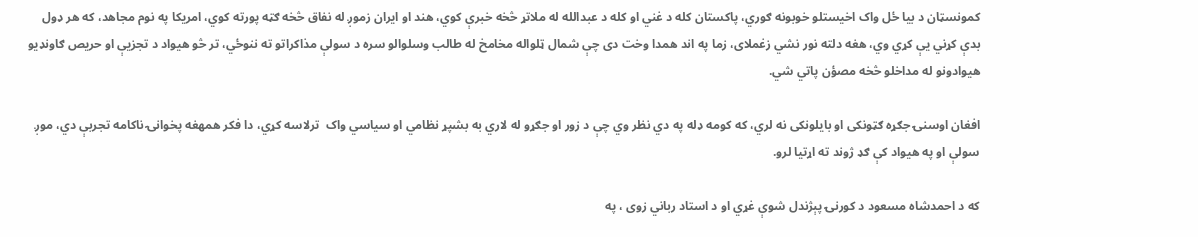کمونسټان د بیا ځل واک اخیستلو خوبونه ګوري، پاکستان کله د غني او کله د عبدالله له ملاتړ څخه خبرې کوي، هند او ایران زموږ له نفاق څخه ګټه پورته کوي، امریکا په نوم مجاهد، که هر ډول بدې کړني یې کړي وي، هغه دلته نور نشي زغملای، زما په اند همدا وخت دی چې شمال ټلواله مخامخ له طالب وسلوالو سره د سولې مذاکراتو ته ننوځي، تر څو هیواد د تجزیې او حریص ګاونډیو هیوادونو له مداخلو څخه مصؤن پاتي شي.

افغان اوسنۍ جګړه ګټونکی او بایلونکی نه لري، که کومه ډله په دي نظر وي چې د زور او جګړو له لاري به بشپړ نظامي او سیاسي واک  ترلاسه کړي، دا فکر همهغه پخوانۍ ناکامه تجربې دي، موږ سولې او په هیواد کې ګډ ژوند ته اړتیا لرو.

که د احمدشاه مسعود د کورنۍ پېژندل شوې غړي او د استاد رباني زوی ، په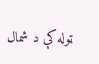ټوله کې د شمال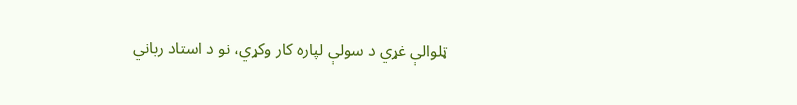ټلوالې غړي د سولې لپاره کار وکړي، نو د استاد رباني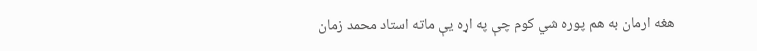هغه ارمان به هم پوره شي کوم چې په اړه یې ماته استاد محمد زمان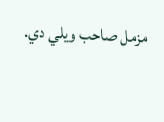مزمل صاحب ویلي دي.